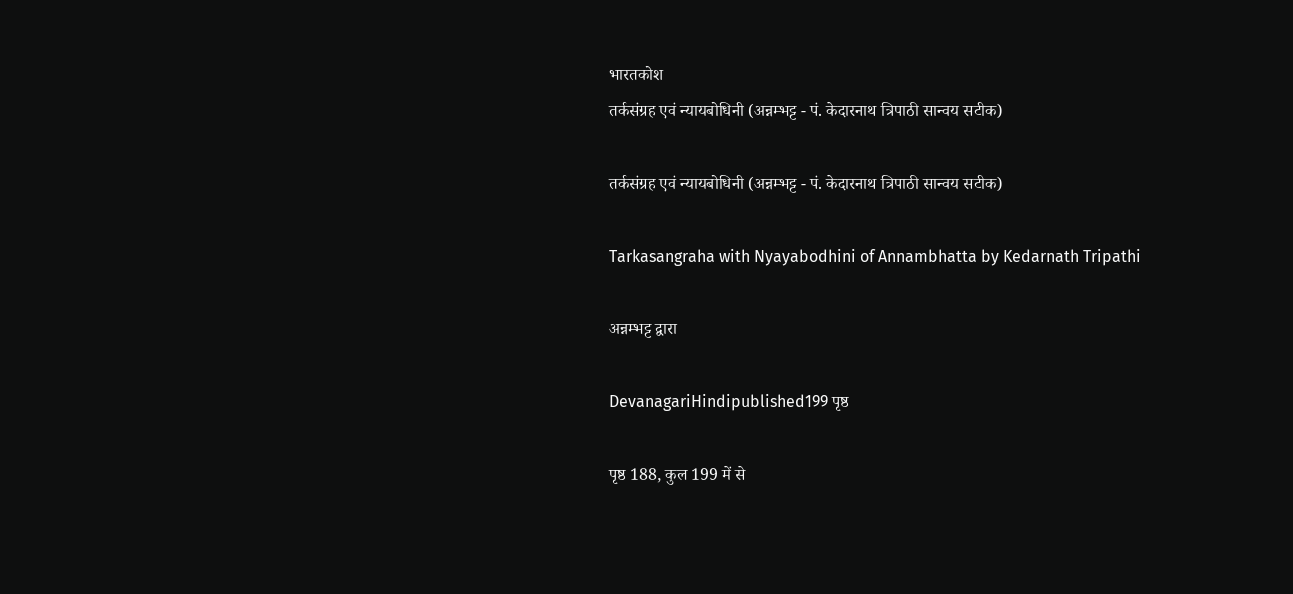भारतकोश
तर्कसंग्रह एवं न्यायबोधिनी (अन्नम्भट्ट - पं. केदारनाथ त्रिपाठी सान्वय सटीक)

तर्कसंग्रह एवं न्यायबोधिनी (अन्नम्भट्ट - पं. केदारनाथ त्रिपाठी सान्वय सटीक)

Tarkasangraha with Nyayabodhini of Annambhatta by Kedarnath Tripathi

अन्नम्भट्ट द्वारा

DevanagariHindipublished199 पृष्ठ

पृष्ठ 188, कुल 199 में से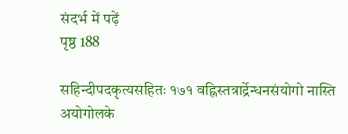संदर्भ में पढ़ें
पृष्ठ 188

सहिन्दीपदकृत्यसहितः १७१ वह्निस्तत्रार्द्रेन्धनसंयोगो नास्ति अयोगोलके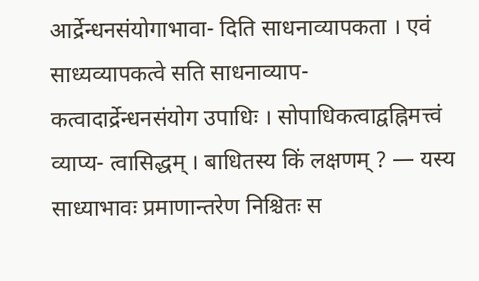आर्द्रेन्धनसंयोगाभावा- दिति साधनाव्यापकता । एवं साध्यव्यापकत्वे सति साधनाव्याप- कत्वादार्द्रेन्धनसंयोग उपाधिः । सोपाधिकत्वाद्वह्निमत्त्वं व्याप्य- त्वासिद्धम् । बाधितस्य किं लक्षणम् ? — यस्य साध्याभावः प्रमाणान्तरेण निश्चितः स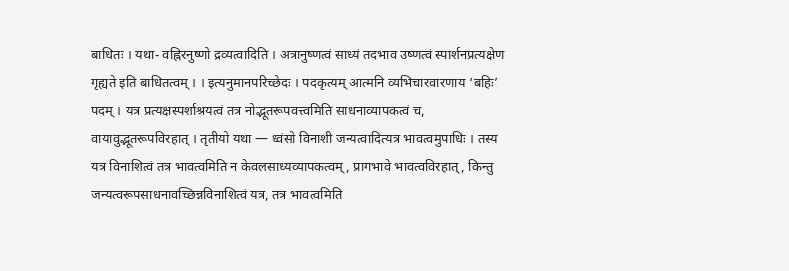बाधितः । यथा- वह्निरनुष्णो द्रव्यत्वादिति । अत्रानुष्णत्वं साध्यं तदभाव उष्णत्वं स्पार्शनप्रत्यक्षेण गृह्यते इति बाधितत्वम् । । इत्यनुमानपरिच्छेदः । पदकृत्यम् आत्मनि व्यभिचारवारणाय ‘बहिः’ पदम् । यत्र प्रत्यक्षस्पर्शाश्रयत्वं तत्र नोद्भूतरूपवत्त्वमिति साधनाव्यापकत्वं च, वायावुद्भूतरूपविरहात् । तृतीयो यथा — ध्वंसो विनाशी जन्यत्वादित्यत्र भावत्वमुपाधिः । तस्य यत्र विनाशित्वं तत्र भावत्वमिति न केवलसाध्यव्यापकत्वम्, प्रागभावे भावत्वविरहात्, किन्तु जन्यत्वरूपसाधनावच्छिन्नविनाशित्वं यत्र, तत्र भावत्वमिति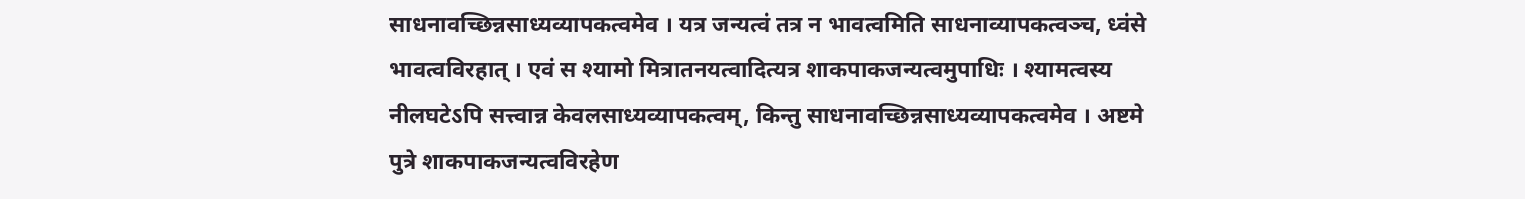साधनावच्छिन्नसाध्यव्यापकत्वमेव । यत्र जन्यत्वं तत्र न भावत्वमिति साधनाव्यापकत्वञ्च, ध्वंसे भावत्वविरहात् । एवं स श्यामो मित्रातनयत्वादित्यत्र शाकपाकजन्यत्वमुपाधिः । श्यामत्वस्य नीलघटेऽपि सत्त्वान्न केवलसाध्यव्यापकत्वम्, किन्तु साधनावच्छिन्नसाध्यव्यापकत्वमेव । अष्टमे पुत्रे शाकपाकजन्यत्वविरहेण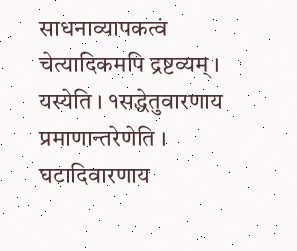साधनाव्यापकत्वं चेत्यादिकमपि द्रष्टव्यम् । यस्येति । १सद्धेतुवारणाय प्रमाणान्तरेणेति । घटादिवारणाय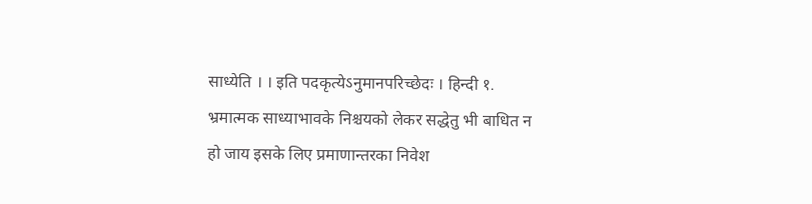साध्येति । । इति पदकृत्येऽनुमानपरिच्छेदः । हिन्दी १. भ्रमात्मक साध्याभावके निश्चयको लेकर सद्धेतु भी बाधित न हो जाय इसके लिए प्रमाणान्तरका निवेश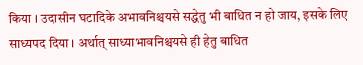किया । उदासीन घटादिके अभावनिश्चयसे सद्धेतु भी बाधित न हो जाय, इसके लिए साध्यपद दिया । अर्थात् साध्याभावनिश्चयसे ही हेतु बाधित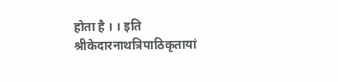होता है । । इति श्रीकेदारनाथत्रिपाठिकृतायां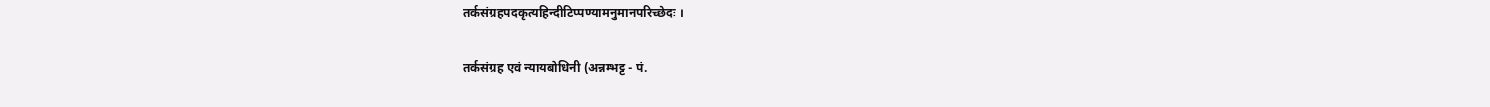तर्कसंग्रहपदकृत्यहिन्दीटिप्पण्यामनुमानपरिच्छेदः ।

तर्कसंग्रह एवं न्यायबोधिनी (अन्नम्भट्ट - पं.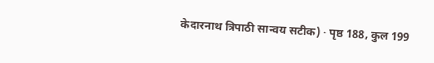केदारनाथ त्रिपाठी सान्वय सटीक) · पृष्ठ 188, कुल 199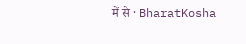में से · BharatKosha